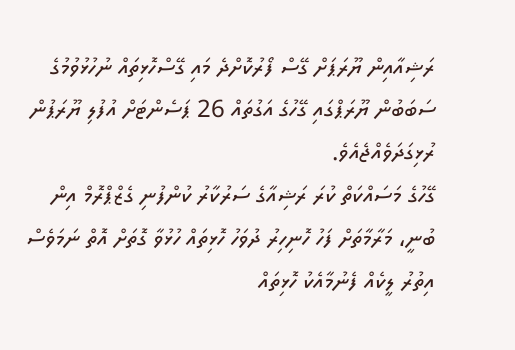ރަޝިއާއިން ޔޫރަޕަށް ގޭސް ފޯރުކޮށްދެ މައި ގޭސްހޮޅިތައް ނުހުޅުވުމުގެ ސަބަބުން ޔޫރަޕްގައި ގޭހުގެ އަގުތައް 26 ޕަސެންޓަށް އުފުލި ޔޫރަޕުން ރުޅިގަދަވެއްޖެއެވެ.
ގޭހުގެ މަސައްކަތް ކުރަ ރަޝިއާގެ ސަރުކާރު ކުންފުނި ގެޒްޕްރޮމް އިން ބުނީ، މަރާމާތަށް ފަހު ހޮނިހިރު ދުވަހު ހޮޅިތައް ހުޅުވާ ގޮތަށް އޮތް ނަމަވެސް އިތުރު ލީކެއް ފެނުމާއެކު ހޮޅިތައް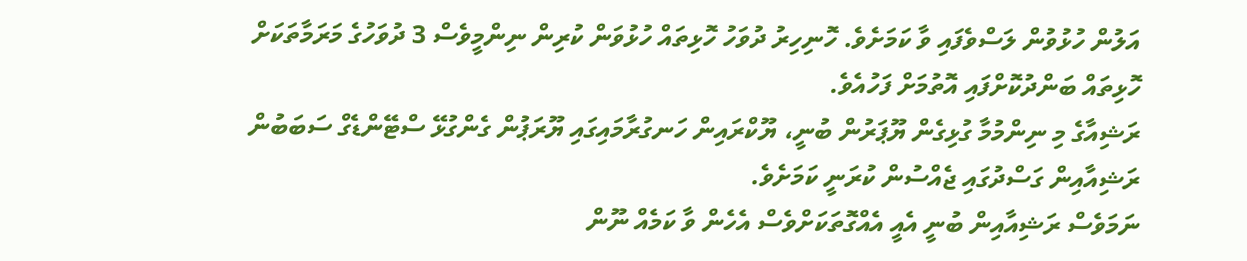އަލުން ހުޅުވުން ލަސްވެފައި ވާ ކަމަށެވެ. ހޮނިހިރު ދުވަހު ހޮޅިތައް ހުޅުވަން ކުރިން ނިންމީވެސް 3 ދުވަހުގެ މަރަމާތަކަށް ހޮޅިތައް ބަންދުކޮށްފައި އޮތުމަށް ފަހުއެވެ.
ރަޝިއާގެ މި ނިންމުމާ ގުޅިގެން ޔޫޕަރުން ބުނީ، ޔޫކްރައިން ހަނގުރާމައިގައި ޔޫރަޕުން ގެންގުޅޭ ސްޓޭންޑެގް ސަބަބުން ރަޝިއާއިން ގަސްދުގައި ޖެއްސުން ކުރަނީ ކަމަށެވެ.
ނަމަވެސް ރަޝިއާއިން ބުނީ އެއީ އެއްގޮތަކަށްވެސް އެހެން ވާ ކަމެއް ނޫން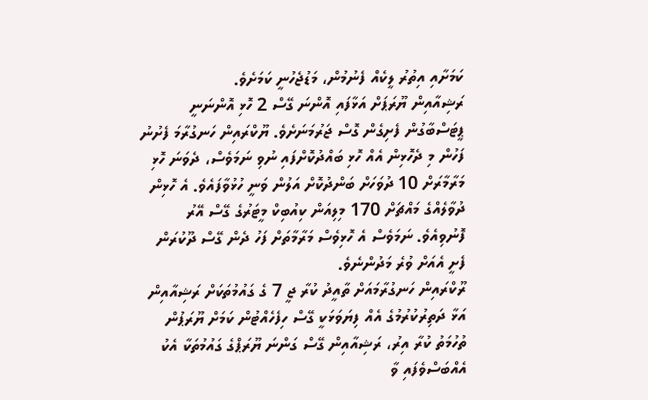ކަމަށާއި އިތުރު ލީކެއް ފެނުމުން، މަޑުޖެހުނީ ކަމަށެވެ.
ރަޝިއާއިން ޔޫރަޕަށް އަޅާފައި އޮންނަ ގޭސް 2 ހޮޅި އޮންނަނީ ޕީޓަސްބާގުން ފެށިގެން ގޮސް ޖަރުމަނަށެވެ. ޔޫކްރައިން ހަނގުރާމަ ފެށުނު ފަހުން މި ދެހޮޅިން އެއް ހޮޅި ބައްދުކޮށްފައި ނުވި ނަމަވެސް، ދެވަނަ ހޮޅި މަރާމާރަށް 10 ދުވަހަށް ބަންދުކޮށް އަލުން ވަނީ ހުޅުވާފައެވެ. އެ ހޮޅިން ދުވާލެއްގެ މައްޗަށް 170 މިލިއަން ކިއުބިކް މީޓަރުގެ ގޭސް އޭރު ފޮނުވިއެވެ. ނަމަވެސް އެ ހޮޅިވެސް މަރާމާތަށް ފަހު ދެން ގޭސް ދޫކުރަން ފެށީ އެއަށް ވުރެ މަދުންނެވެ.
ރޫކްރައިން ހަނގުރާމައަށް ތާއީދު ކުރާ ޖީ 7 ގެ ގައުމުތަކަށް ރަޝިއާއިން އަޅާ ދަތިރުކުރުމުގެ އެއް ފިޔަވަޅަކީ ގޭސް ހިފެހެއްޓުން ކަމަށް ޔޫރަޕުން ތުހުމަތު ކުރާ އިރު، ރަޝިއާއިން ގޭސް ގަންނަ ޔޫރަޕްގެ ގައުމުތަކާ އެކު އެއްބަސްވެފައި ވާ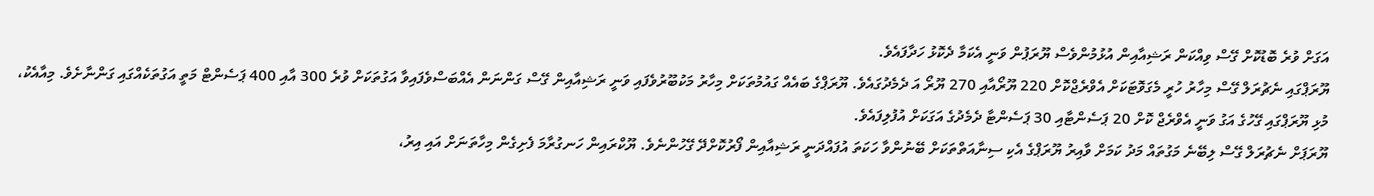އަގަށް ވުރެ ބޮޑުކޮށް ގޭސް ވިއްކަން ރަޝިއާއިން އުޅުމުންވެސް ޔޫރަޕުން ވަނީ އެކަމާ ދެކޮޅު ހަދާފައެވެ.
ޔޫރަޕްގައި ނެޗުރަލް ގޭސް މިހާރު ހުރީ މެގަވޮޓަކަށް އެވްރެޖްކޮށް 220 ޔޫރޯއާއި 270 ޔޫރޯ އަ ދެމެދުގައެވެ. ޔޫރަޕްގެ ބައެއް ގައުމުތަކަށް މިހާރު މަކުބޫރުވެފައި ވަނީ ރަޝިއާއިން ގޭސް ގަންނަން އެއްބަސްވެފައިވާ އަގުތަކަށް ވުރެ 300 އާއި 400 ޕަސެންޓް މަތީ އަގުތަކެއްގައި ގަންނާށެވެ. މިއާއެކު، މުޅި ޔޫރަޕްގައި ގޭހުގެ އަގު ވަނީ އެވްރެޖް ކޮށް 20 ޕަސެންޓާއި 30 ޕަސެންޓާ ދެމެދުގެ އަގަކަށް އުފުލިފައެވެ.
ޔޫރަޕަށް ނެޗުރަލް ގޭސް ލިބޭނެ މަގުތައް މަދު ކަމަށް ވާއިރު ޔޫރަޕްގެ އެކި ސިނާއަތްތަކަށް ބޭނުންވާ ހަކަތަ އުފައްދަނީ ރަޝިއާއިން ފޯރުކޮށްދޭ ގޭހުންނެވެ. ޔޫކްރައިން ހަނގުރާމަ ފެށިގެން މިހާތަނަށް އައި އިރު،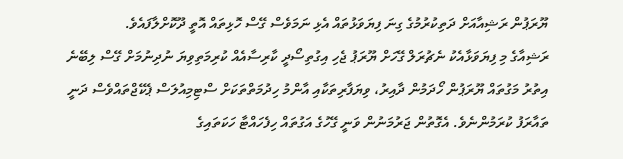ޔޫރަޕުން ރަޝިއާއަށް ދަތިކުރުމުގެ ގިނަ ފިޔަވަޅުތައް އެޅި ނަމަވެސް ގޭސް ހޮޅިތައް އޮތީ ދޫކޮށްލާފައެވެ.
ރަޝިއާގެ މި ފިޔަވަޅާއެކު ނެޗުރަލް ގޭހަށް ޔޫރަޕު ޖެހި އިގުތިސޯދީ ކާރިސާއެއް ކުރިމަތިވިޔަ ނުދިނުމަށް ގޭސް ލިބޭނެ އިތުރު މަގުތައް ޔޫރަޕުން ހޯދަމުން ދާއިރު، ވިޔަފާރިތަކާއި އާންމު ހިދުމަތްތަކަށް ސްޓިމިއުލަސް ޕެކޭޖްތައްވެސް ދަނީ ތައާރަފު ކުރަމުންނެވެ. އެގޮތުން ޖަރުމަނުން ވަނީ ގޭހުގެ އަގުތައް ހިފެހައްޓާ ހަކަތައިގެ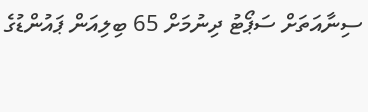ސިނާއަތަށް ސަޕޯޓު ދިނުމަށް 65 ބިލިއަން ޕައުންޑުގެ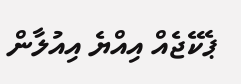ޕެކޭޖެއް އިއްޔެ އިއުލާން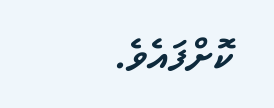ކޮށްފައެވެ.